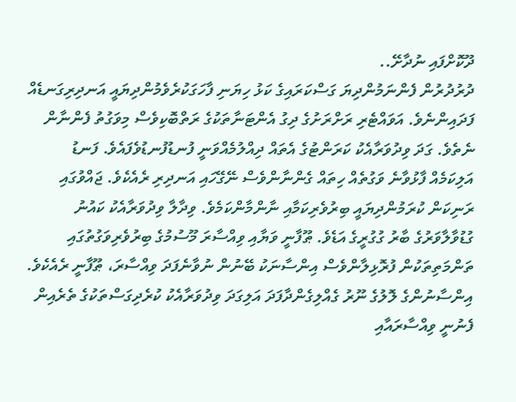ދޫކޮށްފައި ނުދާށޭ..
ދުރުދުރުން ފެންނަމުންދިޔަ ގަސްކަރައިގެ ކަޅު ހިޔަނި ފާހަގަކުރެވެމުންދިޔައީ އަނދިރިގަނޑެއް ފަދައިންނެވެ. އަވައްޓެރި ރަށްރަށުގެ ދިގު އެންޓަނާތަކުގެ ރަތްބޮކިވެސް މިވަގުތު ފެންނާން ނެތެވެ. ގަދަ ވިދުވަރާއެކު ކަރަންޓުގެ އެތައް ދިއްލުމެއްވަނީ ފުނޑުފުނޑުވެފައެވެ. ފަނޑު އަލިކަމެއް ފާޅުވާނެ ވަގުތެއް ހިތައް ގެންނާންވެސް ނޭގޭހައި އަނދިރި ރެއެކެވެ. ޖައްވުގައި ރަނިކަން ކުރަމުންދިޔައީ ބިރުވެރިކަމާއި ނާންމާންކަމެވެ. ވިދާލާ ވިދުވަރާއެކު ކައުނު ގުޑުވާލާވަރުގެ ބާރު ގުގުރީގެ އަޑެވެ. ޠޫފާނީ ވަޔާއި ވިއްސާރަ މޫސުމުގެ ބިރުވެރިވަގުތުގައި ތަންމަތިތަކުން ފުރޮޅިލާންވެސް އިންސާނަކު ބޭނުން ނުވާނެފަދަ ވިއްސާރަ، ޠޫފާނީ ރެއެކެވެ.
އިންސާނުންގެ ލޮލުގެ ނޫރު ގެއްލިގެންދާފަދަ އަލިގަދަ ވިދުވަރާއެކު ކުރެދިގަސްތަކުގެ ތެރެއިން ފެނުނީ ވިއްސާރައާއި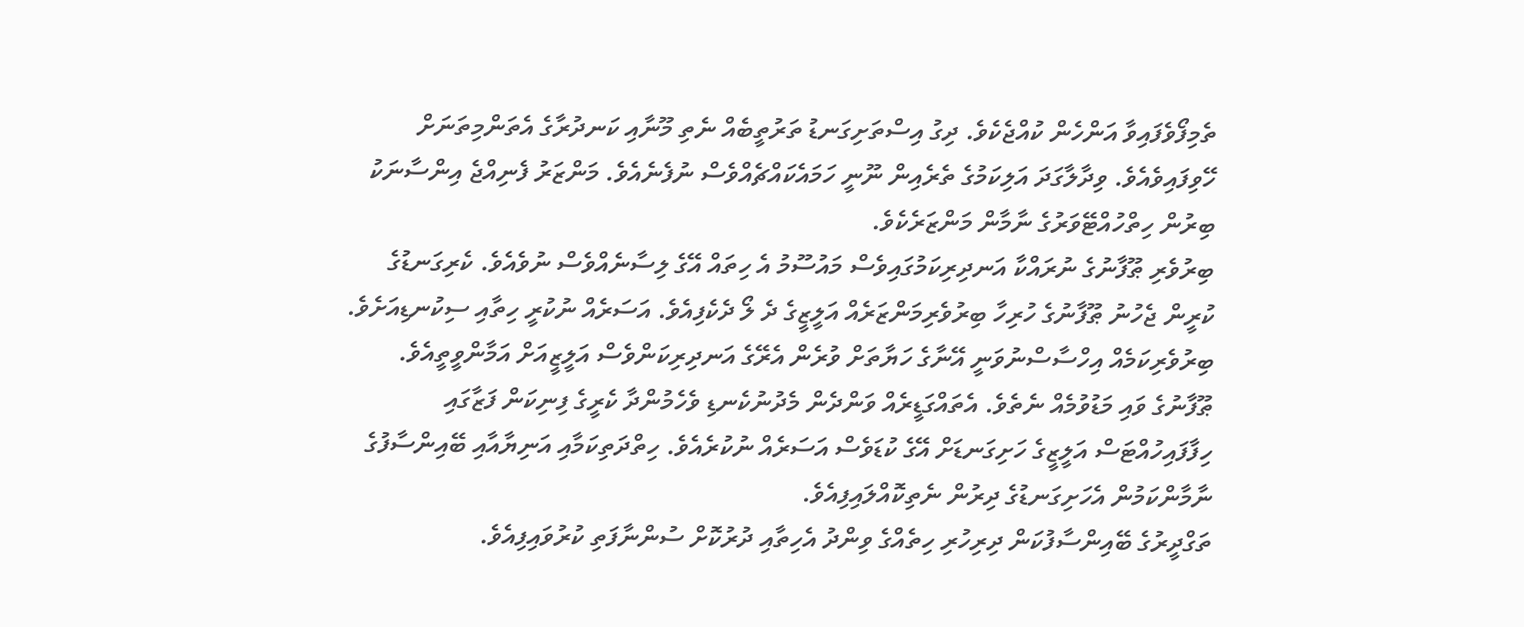ތެމިފޯވެފައިވާ އަންހެން ކުއްޖެކެވެ. ދިގު އިސްތަށިގަނޑު ތަރުތީބެއް ނެތި މޫނާއި ކަނދުރާގެ އެތަންމިތަނަށް ހޭވިފައިވެއެވެ. ވިދާލާގަދަ އަލިކަމުގެ ތެރެއިން ނޫނީ ހަމައެކައްޗެއްވެސް ނުފެނެއެވެ. މަންޒަރު ފެނިއްޖެ އިންސާނަކު ބިރުން ހިތްހުއްޓޭވަރުގެ ނާމާން މަންޒަރެކެވެ.
ބިރުވެރި ޠޫފާނުގެ ނުރައްކާ އަނދިރިކަމުގައިވެސް މައުސޫމު އެ ހިތައް އޭގެ ލިސާނެއްވެސް ނުވެއެވެ. ކެރިގަނޑުގެ ކުރީން ޖެހުނު ޠޫފާނުގެ ހުރިހާ ބިރުވެރިމަންޒަރެއް އަލީޒީގެ ދެ ލޯ ދެކެފިއެވެ. އަސަރެއް ނުކުރީ ހިތާއި ސިކުނޑިއަށެވެ. ބިރުވެރިކަމެއް އިހްސާސްނުވަނީ އޭނާގެ ހަޔާތަށް ވުރެން އެރޭގެ އަނދިރިކަންވެސް އަލީޒީއަށް އަމާންވީތީއެވެ. ޠޫފާނުގެ ވައި މަޑުވުމެއް ނެތެވެ. އެތައްގަޑީރެއް ވަންދެން މެދުނުކެނޑި ވެހެމުންދާ ކެރީގެ ފިނިކަން ފަޒާގައި ހިފާފައިހުއްޓަސް އަލީޒީގެ ހަށިގަނޑަށް އޭގެ ކުޑަވެސް އަސަރެއް ނުކުރެއެވެ. ހިތްދަތިކަމާއި އަނިޔާއާއި ބޭއިންސާފުގެ ނާމާންކަމުން އެހަށިގަނޑުގެ ދިރުން ނެތިކޮއްލައިފިއެވެ.
ތަގްދީރުގެ ބޭއިންސާފުކަން ދިރިހުރި ހިތެއްގެ ވިންދު އެހިތާއި ދުރުކޮށް ސުންނާފަތި ކުރުވައިފިއެވެ.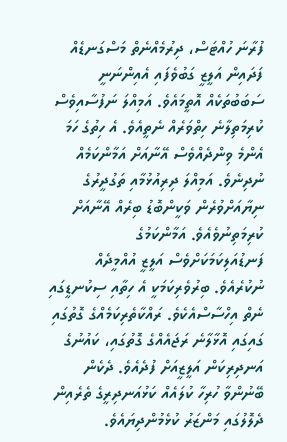ފުރާނަ ހުއްޓަސް، ދިރުމެއްނެތް މަސްގަނޑެއް ފަދައިން އަލީޒީ ގަބުވެފައި އެއިންނަނީ ސަބަބުތަކެއް އޮތީމައެވެ. އަމިއްލަ ނަފުސާއިވެސް ކުރިމަތިލާނެ ހިތްވަރެއް ނެތީއެވެ. އެ ހިތުގެ ހަމަ އެންމެ ވިންދެއްވެސް އޭނާއަށް އަމާންކަމެއް ނުދިނެވެ. އަމިއްލަ ދިރިއުޅުމާއި ތަގުދީރުގެ ނިޔާއަށްވުރެން ވަކީންބޮޑު ބިރެއް އޭނާއަށް ކުރިމަތިނުވެއެވެ. އަމާންކަމުގެ ފަނޑުއަލިކަމަކަށްވެސް އަލީޒީ އުއްމީދެއް ނުކުރެއެވެ. ބިރުވެރިކަމަކީ އެ ހިތާއި ސިކުނޑީގައި ނެތް އިހްސާސްއެކެވެ. ރައްކާތެރިކަމެއްގެ ގޮތުގައި ގައިގައި އޮޅާލާނެ ރަޖައެއްގެ ގޮތުގައި، ކައުނުގެ އަނދިރިކަން އަލީޒީއަށް ފުދެއެވެ. ދެކެން ބޭނުންވާ ހުރިހާ ކުލައެއް ކަޅުއަނދިރީގެ ތެރެއިން ދެލޮލުގައި މަންޒަރު ކުޅެމުންދިޔައެވެ.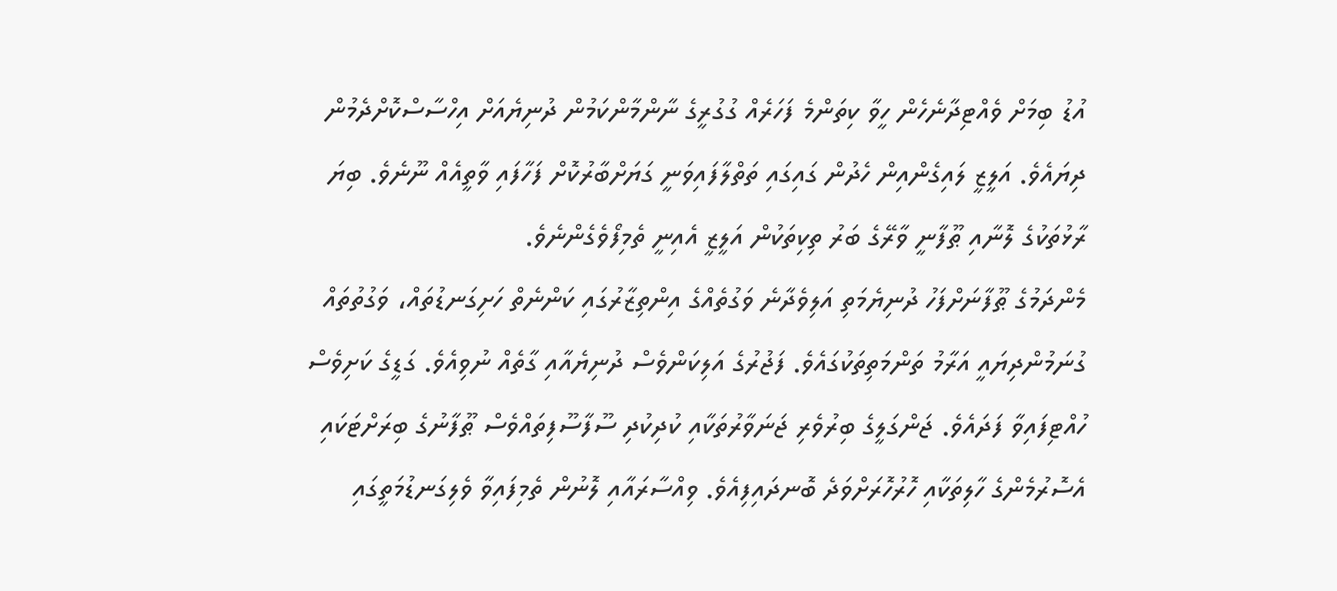އުޑު ބިމަށް ވެއްޓިދާނެހެން ހީވާ ކިތަންމެ ފަހަރެއް ގުގުރީގެ ނާންމާންކަމުން ދުނިޔެއަށް އިހްސާސްކޮށްދެމުން ދިޔައެވެ. އަލީޒީ ލައިގެންއިން ހެދުން ގައިގައި ތަތްލާފައިވަނީ ގަޔަށްބާރުކޮށް ފަހާފައި ވާތީއެއް ނޫނެވެ. ބިޔަ ރާޅުތަކުގެ ލޮނާއި ޠޫފާނީ ވާރޭގެ ބަރު ތިކިތަކުން އަލީޒީ އެއިނީ ތެމިފޯވެގެންނެވެ.
މެންދަމުގެ ޠޫފާނަށްފަހު ދުނިޔެމަތި އަލިވެދާނެ ވަގުތެއްގެ އިންތިޒާރުގައި ކަންނެތް ހަށިގަނޑުތައް، ވަގުތުތައް ގުނަމުންދިޔައީ އަރާމު ތަންމަތިތަކުގައެވެ. ފަޖުރުގެ އަލިކަންވެސް ދުނިޔެއާއި ގާތެއް ނުވިއެވެ. ގަޑީގެ ކަށިވެސް ހުއްޓިފައިވާ ފަދައެވެ. ޖަންގަލީގެ ބިރުވެރި ޖަނަވާރުތަކާއި ކުދިކުދި ސޫފާސޫފިތައްވެސް ޠޫފާނުގެ ބިރަށްޓަކައި އެސޮރުމެންގެ ހާލިތަކާއި ހޮރުހޮރަށްވަދެ ބޮނދައިފިއެވެ. ވިއްސާރައާއި ލޮނުން ތެމިފައިވާ ވެލިގަނޑުމަތީގައި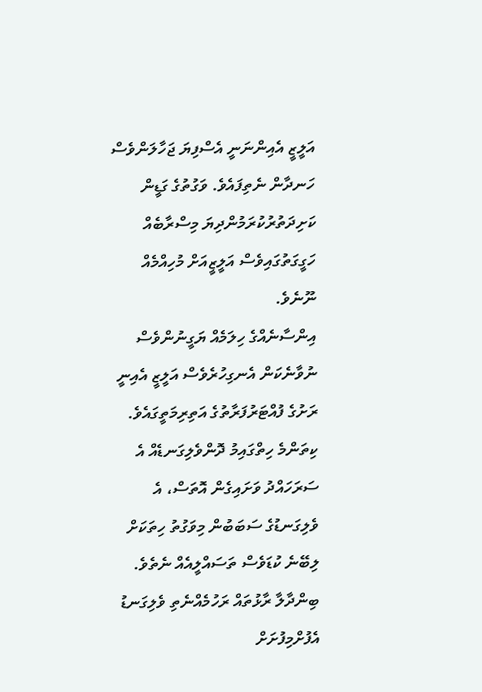އަލީޒީ އެއިންނަނީ އެސްފިޔަ ޖަހާލަންވެސް ހަނދާން ނެތިފައެވެ. ވަގުތުގެ ގަޑީން ކަށިދަތުރުކުރަމުންދިޔަ މިސްރާބެއް ހަގީގަތުގައިވެސް އަލީޒީއަށް މުހިއްމެއް ނޫނެވެ.
އިންސާނެއްގެ ހިލަމެއް ޔަގީނުންވެސް ނުވާނެކަން އެނގިހުރެވެސް އަލީޒީ އެއިނީ ރަށުގެ ފުއްޓަރުފަރާތުގެ އަތިރިމަތީގައެވެ. ކިތަންމެ ހިތްގައިމު ދޮންވެލިގަނޑެއް އެ ސަރަހައްދު ވަށައިގެން އޮތަސް، އެ ވެލިގަނޑުގެ ސަބަބުން މިވަގުތު ހިތަކަށް ލިބޭނެ ކުޑަވެސް ތަސައްލީއެއް ނެތެވެ. ބިންދާލާ ރާޅުތައް ރަހުމެއްނެތި ވެލިގަނޑު އެފުށްމިފުށަށް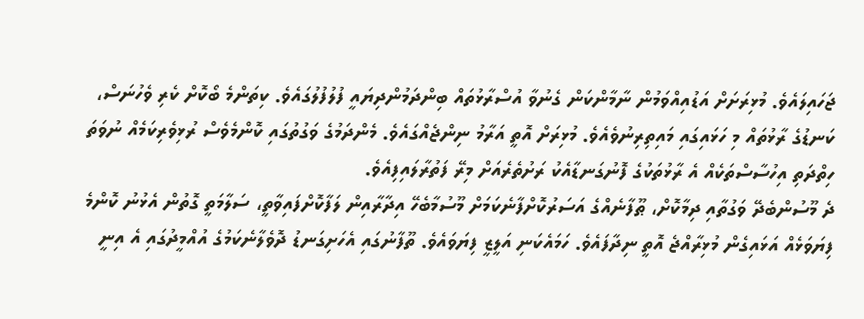ޖަހައިލައެވެ. މުޅިރަށަށް އަޑުއިއްވަމުން ނާމާންކަން ގެނުވާ އުސްރާޅުތައް ބިންދަމުންދިޔައީ ފުލުފުލުގައެވެ. ކިތަންމެ ބޯކޮށް ކެރި ވެހުނަސް، ކަނޑުގެ ރާޅުތައް މި ހަޅައިގައި މައިތިރިނުވެއެވެ. މުޅިރަށް އޮތީ އަރާމު ނިންޖެއްގައެވެ. މެންދަމުގެ ވަގުތުގައި ކޮންމެވެސް ރުޅިވެރިކަމެއް ނުވަތަ ހިތްދަތި އިހުސާސްތަކެއް އެ ރާޅުތަކުގެ ފޮނުގަނޑާއެކު ރަށުތެރެއަށް މިރޭ ފަތުރާލައިފިއެވެ.
ދެ މޫސުންބެދޭ ވަގުތާއި ދިމާކޮށް، ޠޫފާނެއްގެ އަސަރުކޮށްފާނެކަމަށް މޫސުމާބެހޭ އިދާރާއިން ލަފާކޮށްފައިވާތީ، ސަލާމަތީ ގޮތުން އެޅުނު ކޮންމެ ފިޔަވަޅެއް އަޅައިގެން މުޅިރާއްޖެ އޮތީ ނިދާފައެވެ. ހަމައެކަނި އަލީޒީ ފިޔަވައެވެ. ތޫފާނުގައި އެހަށިގަނޑު ދޮވެލާނެކަމުގެ އުއްމީދުގައި އެ އިނީ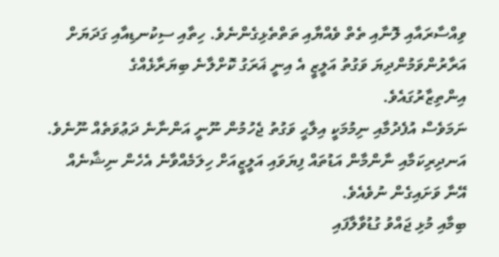ވިއްސާރައާއި ލޮނާއި ތެތް ވެއްޔާއި ތަތްތެޅިގެންނެވެ. ހިތާއި ސިކުނޑިއާއި ގަދަޔަށް އަރާރުންވަމުންދިޔަ ވަގުތު އަލީޒީ އެ އިނީ ޣަރަގު ކޮށްލާނެ ބިޔަރާޅެއްގެ އިންތިޒާރުގައެވެ.
ނަމަވެސް އުފެދުމާއި ނިމުމަކީ އިލާޙީ ވަގުތު ޖެހުމުން ނޫނީ އަންނާނެ ދަޢުވަތެއް ނޫނެވެ. އަނދިރިކަމާއި ނާންމާން އަޑުތައް ފިޔަވައި އަލީޒީއަށް ހިލަމެއްވާނެ އެހެން ނިޝާނެއް އޭނާ ވަށައިގެން ނުވެއެވެ.
ބިމާއި މުޅި ޖައްވު ގުޑުވާލާފައި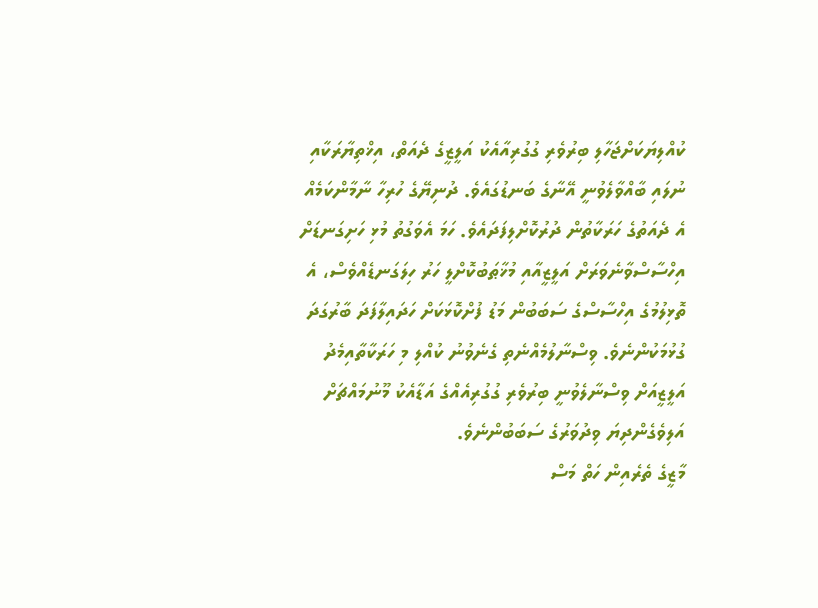ކުއްލިޔަކަށްޖަހާލި ބިރުވެރި ގުގުރިއާއެކު އަލީޒީގެ ދެއަތް، އިޚްތިޔާރަކާއި ނުލައި ބާއްވާލެވުނީ އޭނާގެ ބަނޑުގައެވެ. ދުނިޔޭގެ ހުރިހާ ނާމާންކަމެއް އެ ދެއަތުގެ ހަރަކާތުން ދުރުކޮށްލިފަދައެވެ. ހަމަ އެވަގުތު މުޅި ހަށިގަނޑަށް އިހްސާސްވާނެވަރަށް އަލީޒީއާއި މުޚާޠަބުކޮށްލީ ހަރު ހިލަގަނޑެއްވެސް، އެ ތޮޅިލުމުގެ އިހްސާސްގެ ސަބަބުން މަޑު ފުށްކޮޅަކަށް ހަދައިލާފަދަ ބާރުގަދަ ގުޅުމަކުންނެވެ. ވިސްނާލުމެއްނެތި ގެނެވުނު ކުއްލި މި ހަރަކާތާއިމެދު އަލީޒީއަށް ވިސްނާލެވުނީ ބިރުވެރި ގުގުރިއެއްގެ އަޑާއެކު މޫނުމައްޗަށް އަލިވެގެންދިޔަ ވިދުވަރުގެ ސަބަބުންނެވެ.
މާޒީގެ ތެރެއިން ހަތް މަސް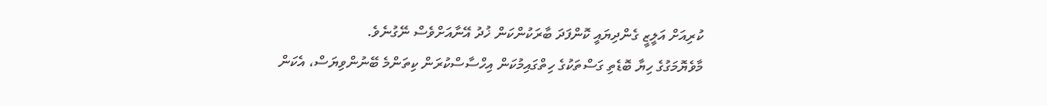ކުރިއަށް އަލީޒީ ގެންދިޔައީ ކޮންފަދަ ބާރަކުންކަން ޚުދު އޭނާއަށްވެސް ނޭގުނެވެ.
މާވެޔޮމަގުގެ ހިޔާ ބޮޑެތި ގަސްތަކުގެ ހިތްގައިމުކަން އިހްސާސްކުރަން ކިތަންމެ ބޭނުންވިޔަސް، އެކަން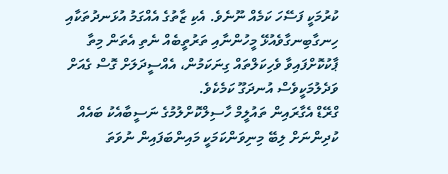ކުރުމަކީ ފަސޭހަ ކަމެއް ނޫނެވެ. އެކި ޒާތުގެ އެއްގަމު އުޅަނދުތަކާއި ހިނގާބިނގާވެއުޅޭ މީހުންނާއި ތަރުތީބެއް ނެތި އެތަން މިތާ ޕާކުކޮށްފައިވާ ވެހިކަލްތައް ގިނަކަމުން، އެއްސީދަލަށް ގޮސް ގެއަށް ވަދެލުމަކީވެސް އުނދަގޫ ކަމެކެވެ.
ގްރޭޑް އެގާރައިން ތައުލީމް ހާސިލްކޮށްލުމުގެ ނަސީބާއެކު ބައެއް ކުދިންނަށް ލިބޭ މިނިވަންކަމަކީ މައިންބަފައިން ނުވަތަ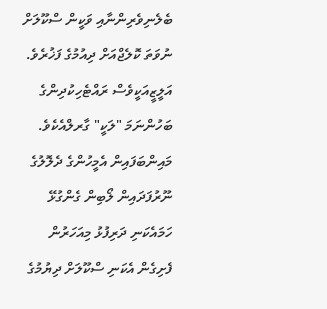ބެލެނިވެރިންނާއި ވަކީން ސްކޫލަށް ނުވަތަ ކޮލެޖްއަށް ދިއުމުގެ ފަޚުރެވެ. އަލީޒީއަކީވެސް ރައްޓެހިކުދިންގެ ބަހުންނަމަ "ލަކީ" ގާރލްއެކެވެ. މައިންބަފައިން އެމީހުންގެ ދެލޮލުގެ ނޫރުފަދައިން ލޯބިން ގެންގުޅޭ ހަމައެކަނި ދަރިފުޅު މިއަހަރުން ފެށިގެން އެކަނި ސްކޫލަށް ދިޔުމުގެ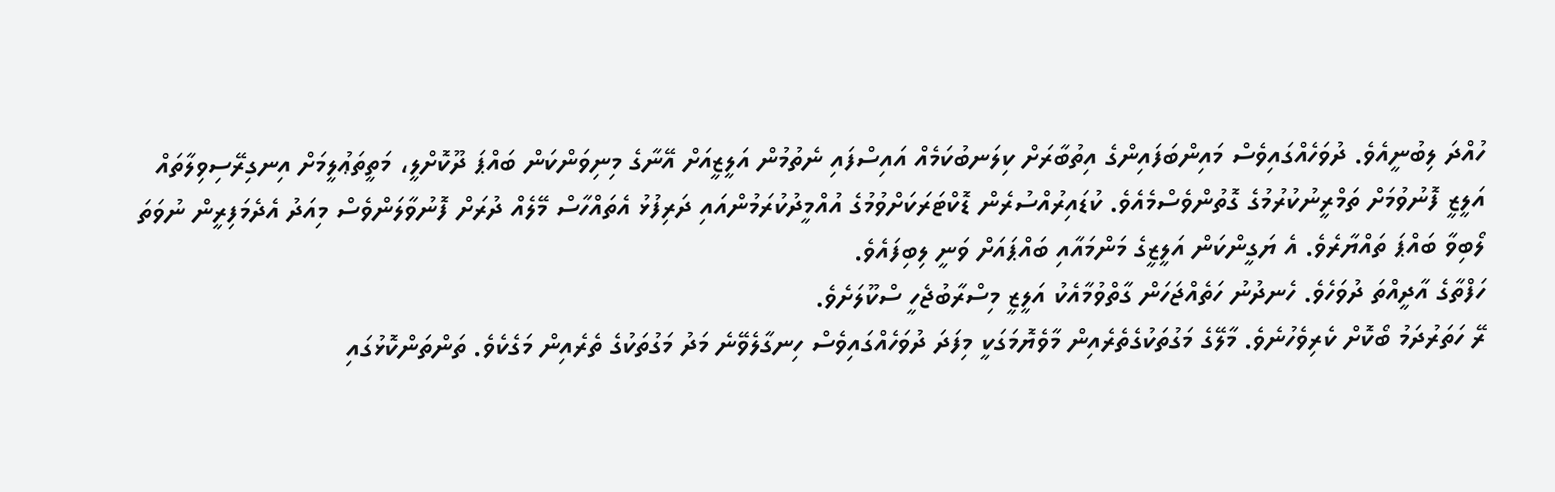ހުއްދަ ލިބުނީއެވެ. ދުވަހެއްގައިވެސް މައިންބަފައިންގެ އިތުބާރަށް ކިލަނބުކަމެއް އައިސްފައި ނެތުމުން އަލީޒީއަށް އޭނާގެ މިނިވަންކަން ބައްޕަ ދޫކޮށްލީ، މަތީތަޢުލީމަށް އިނގިރޭސިވިލާތައް އަލީޒީ ފޮނުވުމަށް ތަމްރީނުކުރުމުގެ ގޮތުންވެސްމެއެވެ. ކުޑައިރުއްސުރެން ޑޮކްޓަރަކަށްވުމުގެ އުއްމީދުކުރަމުންއައި ދަރިފުޅު އެތައްހާސް މޭލެއް ދުރަށް ފޮނުވާލަންވެސް މިއަދު އެދެމަފިރީން ނުވަތަ ލޯބިވާ ބައްޕަ ތައްޔާރެވެ. އެ ޔަގީންކަން އަލީޒީގެ މަންމައާއި ބައްޕައަށް ވަނީ ލިބިފައެވެ.
ހަފްތާގެ އާދީއްތަ ދުވަހެވެ. ހެނދުނު ހަތެއްޖަހަން ގާތްވުމާއެކު އަލީޒީ މިސްރާބުޖެހީ ސްކޫލަށެވެ.
ރޭ ހަތަރުދަމު ބޯކޮށް ކެރިވެހުނެވެ. މާލޭގެ މަގުތަކުގެތެރެއިން މާވެޔޮމަގަކީ މިފަދަ ދުވަހެއްގައިވެސް ހިނގާލެވޭނެ މަދު މަގުތަކުގެ ތެރެއިން މަގެކެވެ. ތަންތަންކޮޅުގައި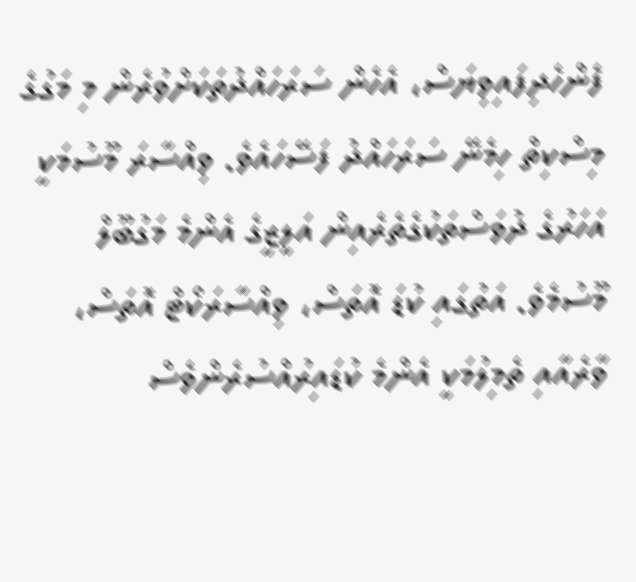ފެންހެދިފައިވިޔަސް، އެހެން ސަރަހައްދުތަކަށްވުރެން މި މަގުގެ މިސްކިތް ހިމެނޭ ސަރަހައްދު ފަސޭހައެވެ. ވިއްސާރަ މޫސުމަކީ އަހަރުގެ ދުވަސްތަކުގެތެރެއިން އަލީޒީގެ އެންމެ މަގުބޫލް މޫސުމެވެ. އަތުގައި ކުޑަ އޮތަސް، ވިއްސާރަކޯޓް އޮތަސް، ވާރެއާއި ތެމިލުމަކީ އެންމެ ކުޑައިރުއްސުރެންވެސް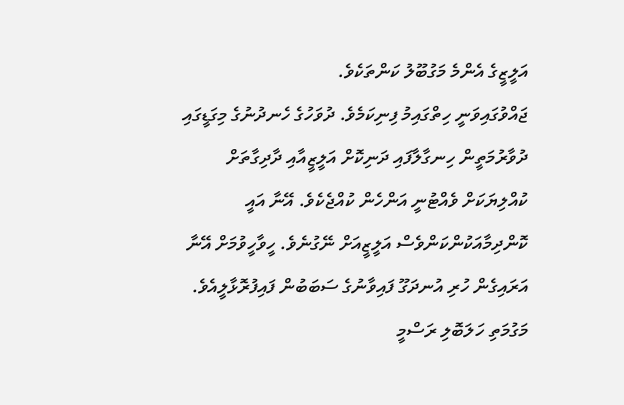އަލީޒީގެ އެންމެ މަގުބޫލު ކަންތަކެވެ.
ޖައްވުގައިވަނީ ހިތްގައިމު ފިނިކަމެވެ. ދުވަހުގެ ހެނދުނުގެ މިގަޑީގައި ދުވާރުމަތީން ހިނގާލާފައި ދަނިކޮށް އަލީޒީއާއި ދާދިގާތަށް ކުއްލިޔަކަށް ވެއްޓުނީ އަންހެން ކުއްޖެކެވެ. އޭނާ އައީ ކޮންދިމާއަކުންކަންވެސް އަލީޒީއަށް ނޭގުނެވެ. ހީވާހީވުމަށް އޭނާ އަރައިގެން ހުރި އުނދަގޫ ފައިވާނުގެ ސަބަބުން ފައިފުރޮޅާލީއެވެ.
މަގުމަތި ހަލަބޮލި ރަސްމީ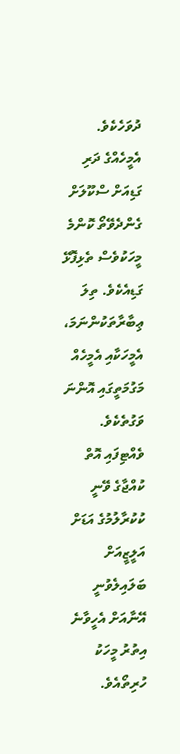ދުވަހެކެވެ. އެމީހެއްގެ ދަރި ގަޑިއަށް ސްކޫލަށް ގެންދެވޭތޯ ކޮންމެ މީހަކުވެސް ތެޅިފޮޅޭ ގަޑިއެކެވެ. ތިލަ ޢިބާރާތަކުންނަމަ، އެމީހަކާއި އެމީހެއް މަގުމަތީގައި އޮންނަ ވަގުތެކެވެ. ވެއްޓިފައި އޮތް ކުއްޖާގެ ވޭނީ ކުކުރާލުމުގެ އަޑަށް އަލީޒީއަށް ބަލައިލެވުނީ އޭނާއަށް އެހީވާނެ އިތުރު މީހަކު ހުރިތޯއެވެ.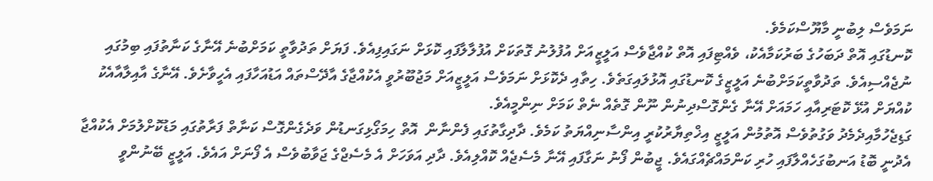ނަމަވެސް ލިބުނީ މާޔޫސްކަމެވެ.
ކޮނޑުގައި އޮތް ދަބަހުގެ ބަރުކަމާއެކު، ވެއްޓިފައި އޮތް ކުއްޖާވެސް އަލީޒީއަށް އުފުލުނު ގޮތަކަށް އުފުލާލާފައި ކޮޅަށް ނަގައިފިއެވެ. ފަޔަށް ތަދުވާތީ ކަމަށްބުނެ އޭނާގެ ކަނާތުފައި ބިމުގައި ނުޖެއްސިއެވެ. ތަދުވާތީކަމަށްބުނެ އަލީޒީގެ ކޮނޑުގައި އޮޅުލައިގަތެވެ. ހިތާއި ދެކޮޅަށް ނަމަވެސް އަލީޒީއަށް މަޖުބޫރުވީ އެކުއްޖާގެ އާދޭސްތައް އަޑުއަހާފައި އެހީވާށެވެ. އޭނާގެ އާއިލާއާއެކު ކުއްޔަށް އުޅޭ ކޮޓަރިއާއި ހަމައަށް އޭނާ ގެންގޮސްދިނުން ނޫން ގޮތެއް ނެތް ކަމަށް ނިންމީއެވެ.
ގަޑިޖެހުމާއިދެމެދު ވަގުތުވެސް އޮތުމުން އަލީޒީ އިޚްތިޔާރުކުރީ އިންސާނިއްޔަތު ކަމެވެ. ދާދިގާތުގައި ފެންނާން  އޮތް ހިމަގޯޅިގަނޑުން ވަދެގެންގޮސް ކަނާތް ފަރާތުގައި މަޑުކޮށްލުމަށް އެކުއްޖާ އެދުނީ ބޮޑު އަނބުގަހެއްލާފައި ހުރި ކަންމައްޗެއްގައެވެ. ޖީބުން ފޯނު ނަގާފައި އޭނާ މެސެޖެއް ކޮއްލިއެވެ. ދާދި އަވަހަށް އެ މެސެޖްގެ ޖަވާބުވެސް އެ ފޯނަށް އައެވެ. އަލީޒީ ބޭނުންވީ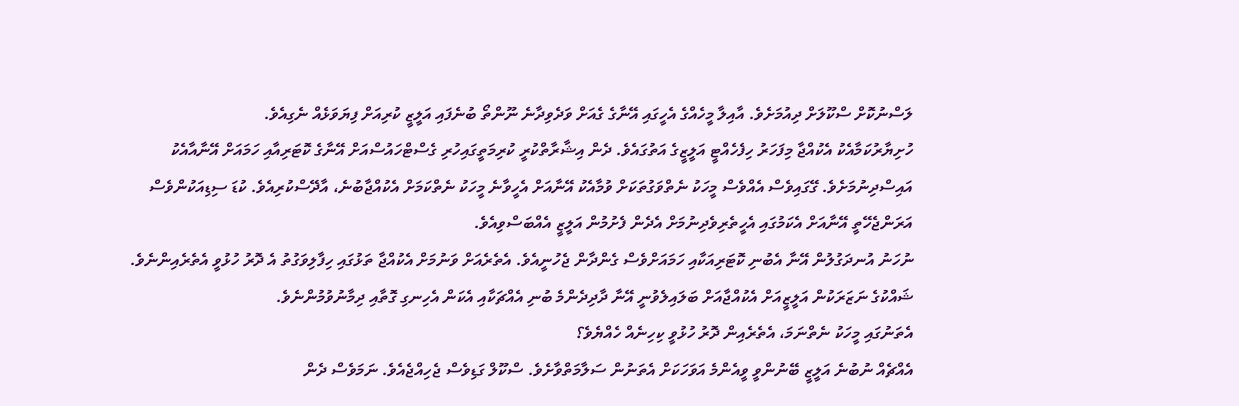ލަސްނުކޮށް ސްކޫލަށް ދިއުމަށެވެ. އާއިލާ މީހެއްގެ އެހީގައި އޭނާގެ ގެއަށް ވަދެވިދާނެ ނޫންތޯ ބުނެފައި އަލީޒީ ކުރިއަށް ފިޔަވަޅެއް ނެގިއެވެ.
ހުށިޔާރުކަމާއެކު އެކުއްޖާ މިފަހަރު ހިފެހެއްޓީ އަލީޒީގެ އަތުގައެވެ. ދެން އިޝާރާތްކުރީ ކުރިމަތީގައިހުރި ގެސްޓްހައުސްއަށް އޭނާގެ ކޮޓަރިއާއި ހަމައަށް އޭނާއާއެކު އައިސްދިނުމަށެވެ. ގޭގައިވެސް އެއްވެސް މީހަކު ނެތްވަގުތަކަށް ވުމާއެކު އޭނާއަށް އެހީވާނެ މީހަކު ނެތްކަމަށް އެކުއްޖާބުނެ، އާދޭސްކުރިއެވެ. ކުޑަ ސިޑިއަކުންވެސް އަރަންޖެހޭތީ އޭނާއަށް އެކަމުގައި އެހީތެރިވެދިނުމަށް އެދެން ފެށުމުން އަލީޒީ އެއްބަސްވިއެވެ.
ނުހަނު އުނދަގުލުން އޭނާ އެބުނި ކޮޓަރިއަކާއި ހަމައަށްވެސް ގެންދާން ޖެހުނީއެވެ. އެތެރެއަށް ވަނުމަށް އެކުއްޖާ ތަޅުގައި ހިފާލިވަގުތު އެ ދޮރު ހުޅުވީ އެތެރެއިންނެވެ. ޝައްކުގެ ނަޒަރަކުން އަލީޒީއަށް އެކުއްޖާއަށް ބަލައިލެވުނީ އޭނާ ދާދިދެންމެ ބުނި އެއްޗަކާއި އެކަން އެހިނގި ގޮތާއި ދިމާނުވުމުންނެވެ.
އެތަނުގައި މީހަކު ނެތްނަމަ، އެތެރެއިން ދޮރު ހުޅުވީ ކިހިނެއް ހެއްޔެވެ؟
އެއްޗެއް ނުބުނެ އަލީޒީ ބޭނުންވީ ވީއެންމެ އަވަހަކަށް އެތަނުން ސަލާމަތްވާށެވެ. ސްކޫލް ގަޑިވެސް ޖެހިއްޖެއެވެ. ނަމަވެސް ދެން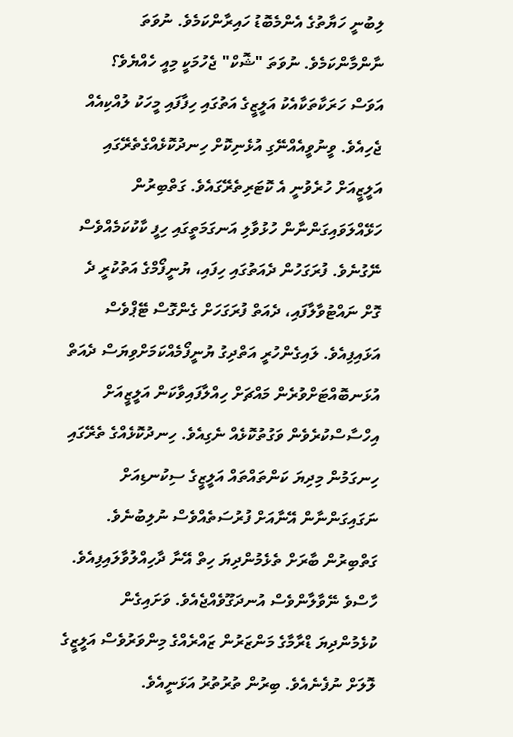ލިބުނީ ހަޔާތުގެ އެންމެބޮޑު ހައިރާންކަމެވެ. ނުވަތަ ނާންމާންކަމެވެ. ނުވަތަ "ޝޮކް" ޖެހުމަކީ މިއީ ހެއްޔެވެ؟
އަވަސް ހަރަކާތަކާއެކު އަލީޒީގެ އަތުގައި ހިފާފައި މީހަކު ލުއްކިއެއް ޖެހިއެވެ. ވީނުވީއެއްނޭގި އުޅެނިކޮށް ހިނދުކޮޅެއްގެތެރޭގައި އަލީޒީއަށް ހުރެވުނީ އެ ކޮޓަރިތެރޭގައެވެ. ގަތްބިރުން ހަޅޭއްލަވައިގަންނާން ހުޅުވާލި އަނގަމަތީގައި ހިފީ ކާކުކަމެއްވެސް ނޭގުނެވެ. ފުރަގަހުން ދެއަތުގައި ހިފައި، ޔުނީފޯމްގެ އަތުކުރީ ދެ ގޮށް ނައްޓުވާލާފައި، ދެއަތް ފުރަގަހަށް ގެންގޮސް ޓޭޕްވެސް އަޅައިފިއެވެ. ލައިގެންހުރީ އަތްދިގު ޔުނީފޯމެއްކަމަށްވިޔަސް ދެއަތް އުޅަނބޮއްޓަށްވުރެން މައްޗަށް ހިއްލާފައިވާކަން އަލީޒީއަށް އިހްސާސްކުރެވެން ވަގުތުކޮޅެއް ނެގިއެވެ. ހިނދުކޮޅެއްގެ ތެރޭގައި ހިނގަމުން މިދިޔަ ކަންތައްތައް އަލީޒީގެ ސިކުނޑިއަށް ނަގައިގަންނާން އޭނާއަށް ފުރުސަތެއްވެސް ނުލިބުނެވެ.
ގަތްބިރުން ބާރަށް ތެޅެމުންދިޔަ ހިތް އޭނާ ދާހިއްލުވާލައިފިއެވެ. ހާސްވެ ނޭވާލާންވެސް އުނދަގޫވެއްޖެއެވެ. ވަށައިގެން ކުޅެމުންދިޔަ ޑްރާމާގެ މަންޒަރުން ޒައްރެއްގެ މިންވަރުވެސް އަލީޒީގެ ލޮލަށް ނުފެނެއެވެ. ބިރުން ތުރުތުރު އަޅަނީއެވެ.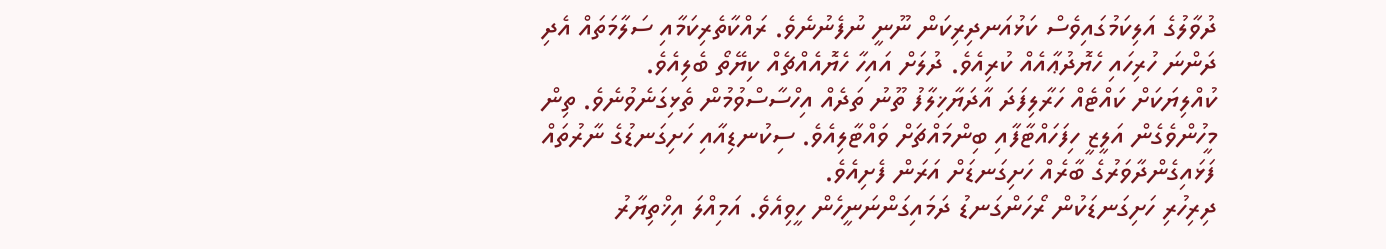ދުވާލުގެ އަލިކަމުގައިވެސް ކަޅުއަނދިރިކަން ނޫނީ ނުފެނުނެވެ. ރައްކާތެރިކަމާއި ސަލާމަތައް އެދި ދަންނަ ހުރިހައި ހެޔޮދުޢާއެއް ކުރިއެވެ. ދުލަށް އައިހާ ހެޔޮއެއްޗެއް ކިޔޭތޯ ބެލިއެވެ.
ކުއްލިޔަކަށް ކައްޓެއް ހަރާލިފަދަ އާދަޔާޚިލާފު ތޫނު ތަދެއް އިހްސާސްވުމުން ތެޅިގަނެވުނެވެ. ތިން މީހުންވެގެން އަލީޒީ ހިފަހައްޓާފާއި ބިންމައްޗަށް ވައްޓާލިއެވެ. ސިކުނޑިއާއި ހަށިގަނޑުގެ ނާރުތައް ފަޅައިގެންދާވަރުގެ ބާރެއް ހަށިގަނޑަށް އަރަން ފެށިއެވެ.
ދިރިހުރި ހަށިގަނޑަކުން ރޯހަންގަނޑު ދަމައިގަންނަނީހެން ހީވިއެވެ. އަމިއްލަ އިޚްތިޔާރު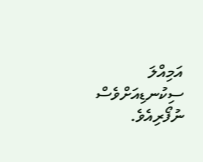އަމިއްލަ ސިކުނޑިއަށްވެސް ނުފޯރިއެވެ.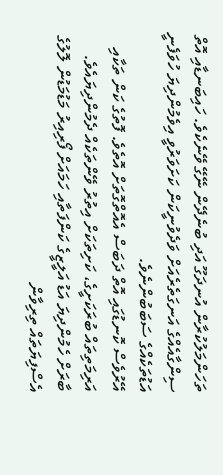ތަހަންމަލުކުރާން އުނދަގޫ އަދި ބުނެދޭން ނޭގޭ ވޭނެކެވެ. ހައިބަނޑާއި އޮތް ސިންގާއެއްގެ އަނގަތެރެއަށް ވަދެވުނީކަން ކަށަވަރުވީ އިވެމުންދިޔަ ހުވަފެނީ އަޑުތަކެއްގެ ސަބަބުންނެވެ.
އޭރުވެސް ކޮނޑުގައި އޮތް ދަބަސް އެއޮތްގޮތަށް އޮތެވެ. ފޮތުގެ ކަން ތަކާއި އަރިމަތިތައް ބުރަކަށީގެ، ކަށިތަކަށް އިތުރު ވޭންތަކެއް ދެމުންދިޔައެވެ. ބާރަށް ހެމުންދިޔަ އަޑު އަލީޒީގެ ކަންފަތާއި ހަމައަށް ފޯރިއިރު މަޑުމަޑުން ލޮލުގެ އެސްފިޔަތައް ތިރިވާން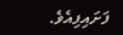ފަށައިފިއެވެ.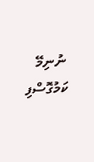ނުނިމޭ
ކަމުގޮސްފި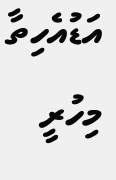އަޑުއެހިތާ މިހުރީ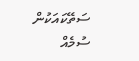ސަތޭކައަކުން ސުމެއް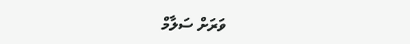ވަރަށް ސަލާމް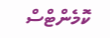ކޮމެންޓްސް